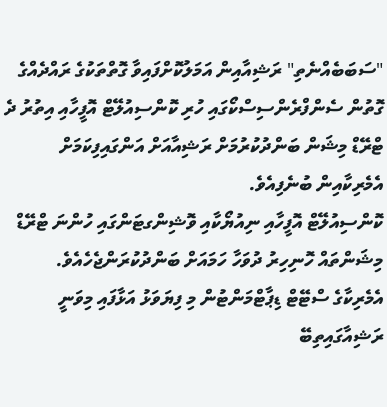"ސަބަބެއްނެތި" ރަޝިއާއިން އަމަލުކޮށްފައިވާ ގޮތްތަކުގެ ރައްދެއްގެ ގޮތުން ސެންފްރެންސިސްކޯގައި ހުރި ކޮންސިއުލޭޓް އޮފީހާއި އިތުރު ދެ ޓްރޭޑް މިޝަން ބަންދުކުރުމަށް ރަޝިއާއަށް އަންގައިފިކަމަށް އެމެރިކާއިން ބުނެފިއެވެ.
ކޮންސިއުލޭޓް އޮފީހާއި ނިއުޔޯކާއި ވޮޝިންގޓަންގައި ހުންނަ ޓްރޭޑް މިޝަންތައް ހޮނިހިރު ދުވަހާ ހަމައަށް ބަންދުކުރަންޖެހެއެވެ.
އެމެރިކާގެ ސްޓޭޓް ޑިޕާޓްމަންޓުން މި ފިޔަވަޅު އަޅާފައި މިވަނީ ރަޝިއާގައިތިބޭ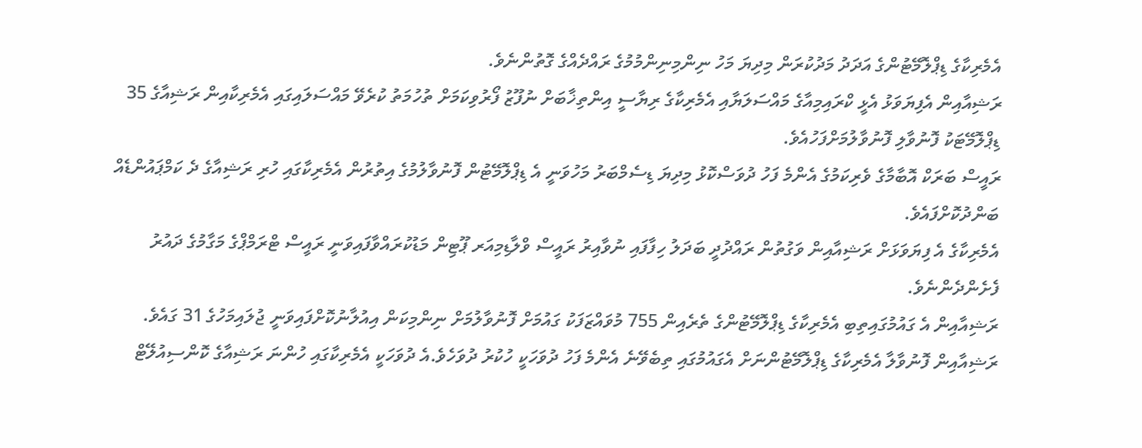އެމެރިކާގެ ޑިޕްލޮމޭޓުންގެ އަދަދު މަދުކުރަން މިދިޔަ މަހު ނިންމިނިންމުމުގެ ރައްދެއްގެ ގޮތުންނެވެ.
ރަޝިއާއިން އެފިޔަވަޅު އެޅީ ކްރައިމިއާގެ މައްސަލަޔާއި އެމެރިކާގެ ރިޔާސީ އިންތިޚާބަށް ނުފޫޒު ފޯރުވިކަމަށް ތުހުމަތު ކުރެވޭ މައްސަލައިގައި އެމެރިކާއިން ރަޝިއާގެ 35 ޑިޕްލޮމޭޓަކު ފޮނުވާލި ފޮނުވާލުމަށްފަހުއެވެ.
ރައީސް ބަރަކް އޮބާމާގެ ވެރިކަމުގެ އެންމެ ފަހު ދުވަސްކޮޅު މިދިޔަ ޑިސެމްބަރު މަހުވަނީ އެ ޑިޕްލޮމޭޓުން ފޮނުވާލުމުގެ އިތުރުން އެމެރިކާގައި ހުރި ރަޝިއާގެ ދެ ކަމްޕައުންޑެއް ބަންދުކޮށްފައެވެ.
އެމެރިކާގެ އެ ފިޔަވަޅަށް ރަޝިއާއިން ވަގުތުން ރައްދުދީ ބަދަލު ހިފާފައި ނުވާއިރު ރައީސް ވްލާޑިމިއަރ ޕޫޓިން މަޑުކުރައްވާފައިވަނީ ރައީސް ޓްރަމްޕްގެ މަގާމުގެ ދައުރު ފެށެންދެންނެވެ.
ރަޝިއާއިން އެ ގައުމުގައިތިބި އެމެރިކާގެ ޑިޕްލޮމޭޓުންގެ ތެރެއިން 755 މުވައްޒަފަކު ގައުމަށް ފޮނުވާލުމަށް ނިންމިކަން އިއުލާނުކޮށްފައިވަނީ ޖުލައިމަހުގެ 31 ގައެވެ.
ރަޝިއާއިން ފޮނުވާލާ އެމެރިކާގެ ޑިޕްލޮމޭޓުންނަށް އެގައުމުގައި ތިބެވޭނެ އެންމެ ފަހު ދުވަހަކީ ހުކުރު ދުވަހެވެ.އެ ދުވަހަކީ އެމެރިކާގައި ހުންނަ ރަޝިއާގެ ކޮންސިއުލޭޓް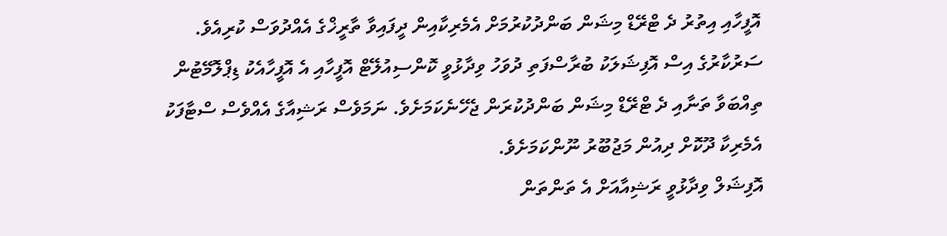އޮފީހާއި އިތުރު ދެ ޓްރޭޑް މިޝަން ބަންދުކުރުމަށް އެމެރިކާއިން ދީފައިވާ ތާރީޚްގެ އެއްދުވަސް ކުރިއެވެ.
ސަރުކާރުގެ އިސް އޮފިޝަލަކު ބުރާސްފަތި ދުވަހު ވިދާޅުވީ ކޮންސިއުލޭޓް އޮފީހާއި އެ އޮފީހާއެކު ޑިޕްލޮމޭޓުން ތިއްބަވާ ތަނާއި ދެ ޓްރޭޑް މިޝަން ބަންދުކުރަން ޖެހޭނެކަމަށެވެ. ނަމަވެސް ރަޝިއާގެ އެއްވެސް ސްޓާފަކު އެމެރިކާ ދޫކޮށް ދިއުން މަޖުބޫރު ނޫންކަމަށެވެ.
އޮފިޝަލް ވިދާޅުވީ ރަޝިއާއަށް އެ ތަންތަން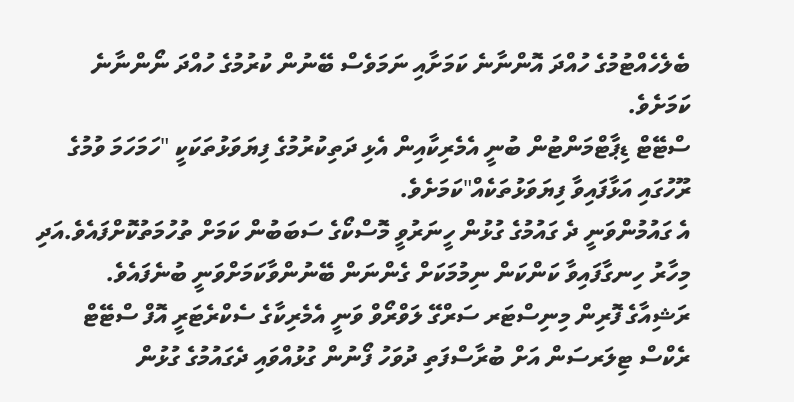ބެލެހެއްޓުމުގެ ހުއްދަ އޮންނާނެ ކަމަށާއި ނަމަވެސް ބޭނުން ކުރުމުގެ ހުއްދަ ނޯންނާނެ ކަމަށެވެ.
ސްޓޭޓް ޑިޕާޓްމަންޓުން ބުނީ އެމެރިކާއިން އެޅި ދަތިކުރުމުގެ ފިޔަވަޅުތަކަކީ "ހަމަހަމަ ވުމުގެ ރޫހުގައި އަޅާފައިވާ ފިޔަވަޅުތަކެއް"ކަމަށެވެ.
އެ ގައުމުންވަނީ ދެ ގައުމުގެ ގުޅުން ހީނަރުވީ މޮސްކޯގެ ސަބަބުން ކަމަށް ތުހުމަތުކޮށްފައެވެ.އަދި މިހާރު ހިނގާފައިވާ ކަންކަން ނިމުމަކަށް ގެންނަން ބޭނުންވާކަމަށްވަނީ ބުނެފައެވެ.
ރަޝިއާގެ ފޮރިން މިނިސްޓަރ ސަރްގޭ ލަވްރޯވް ވަނީ އެމެރިކާގެ ސެކްރެޓަރީ އޮފް ސްޓޭޓް ރެކްސް ޓިލަރސަން އަށް ބުރާސްފަތި ދުވަހު ފޯނުން ގުޅުއްވައި ދެގައުމުގެ ގުޅުން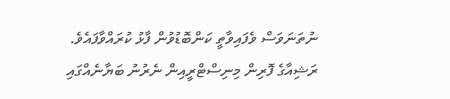ނުތަނަވަސް ވެފައިވާތީ ކަންބޮޑުވުން ފާޅު ކުރައްވާފައެވެ.
ރަޝިއާގެ ފޮރިން މިނިސްޓްރީއިން ނެރުނު ބަޔާނެއްގައި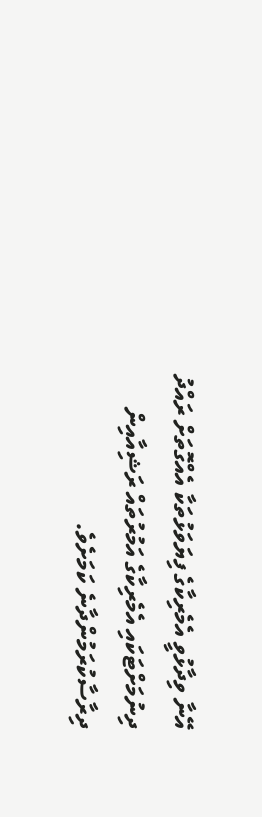އޭނާ ވިދާޅުވީ އެމެރިކާގެ ފިޔަވަޅުތަކާ އެއްގޮތަށް ރައްދު ދިނުމަށްޓަކައި އެމެރިކާގެ އަމުރުތައް ރަޝިއާއިން ދިރާސާކުރަމުންދާނެ ކަމަށެވެ.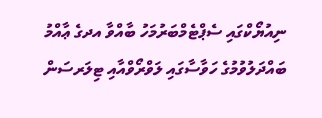ނިއުޔޯކްގައި ސެޕްޓެމްބަރުމަހު ބާއްވާ އދގެ ޢާއްމު ބައްދަލުވުމުގެ ހަވާސާގައި ލަވްރޯވްއާއި ޓިލަރސަން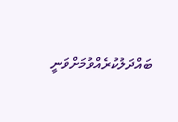ބައްދަލުކުރެއްވުމަށްވަނީ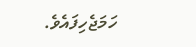ހަމަޖެހިފައެވެ.